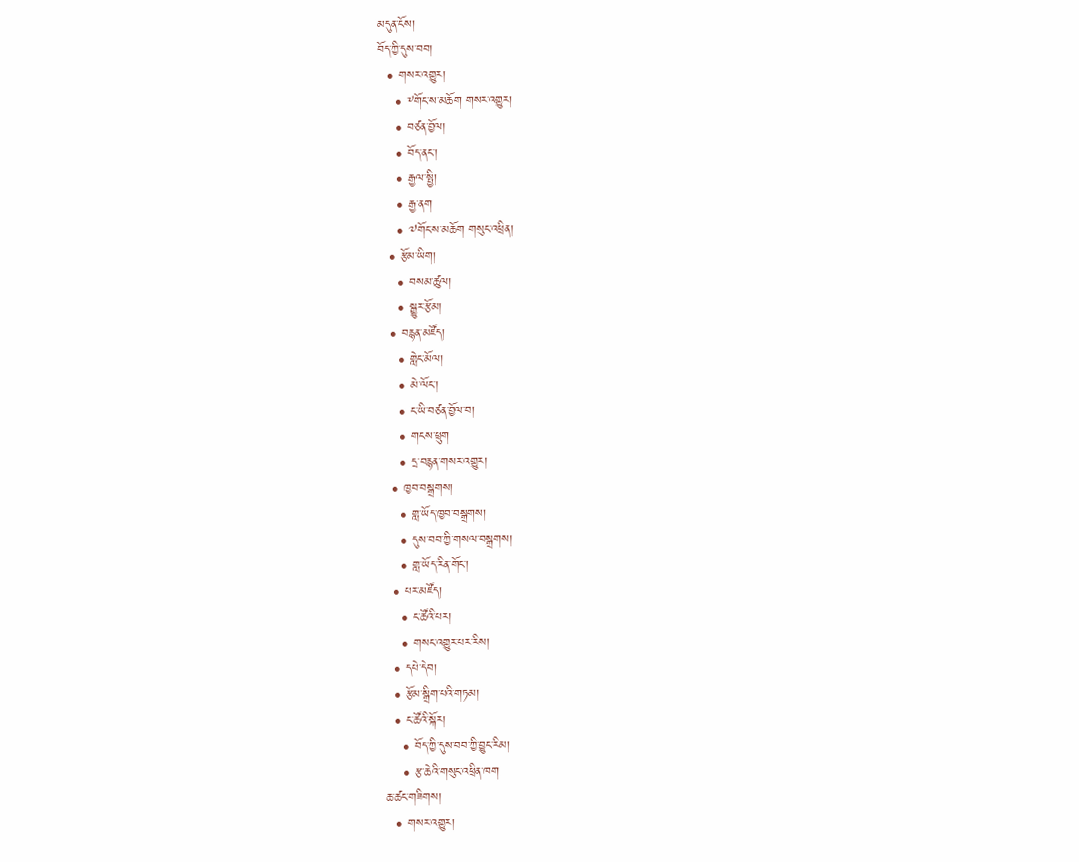མདུན་ངོས།
བོད་ཀྱི་དུས་བབ།
  • གསར་འགྱུར།
    • ༸གོང་ས་མཆོག གསར་འགྱུར།
    • བཙན་བྱོལ།
    • བོད་ནང་།
    • རྒྱལ་སྤྱི།
    • རྒྱ་ནག
    • ༧གོང་ས་མཆོག གསུང་འཕྲིན།
  • རྩོམ་ཡིག།
    • བསམ་ཚུལ།
    • སྒྱུར་རྩོམ།
  • བརྙན་མཛོད།
    • གླེང་མོལ།
    • མེ་ལོང་།
    • ང་ཡི་བཙན་བྱོལ་བ།
    • གངས་ཕྲུག
    • དྲ་བརྙན་གསར་འགྱུར།
  • ཁྱབ་བསྒྲགས།
    • གླ་ཡོད་ཁྱབ་བསྒྲགས།
    • དུས་བབ་ཀྱི་གསལ་བསྒྲགས།
    • གླ་ཡོད་རིན་གོང་།
  • པར་མཛོད།
    • ང་ཚོའི་པར།
    • གསང་འགྱུར་པར་རིས།
  • དཔེ་དེབ།
  • རྩོམ་སྒྲིག་པའི་གཏམ།
  • ང་ཚོའི་སྐོར།
    • བོད་ཀྱི་དུས་བབ་ཀྱི་བྱུང་རིམ།
    • རྩ་ཆེའི་གསུང་འཕྲིན་ཁག
ཆ་ཚང་གཟིགས།
  • གསར་འགྱུར།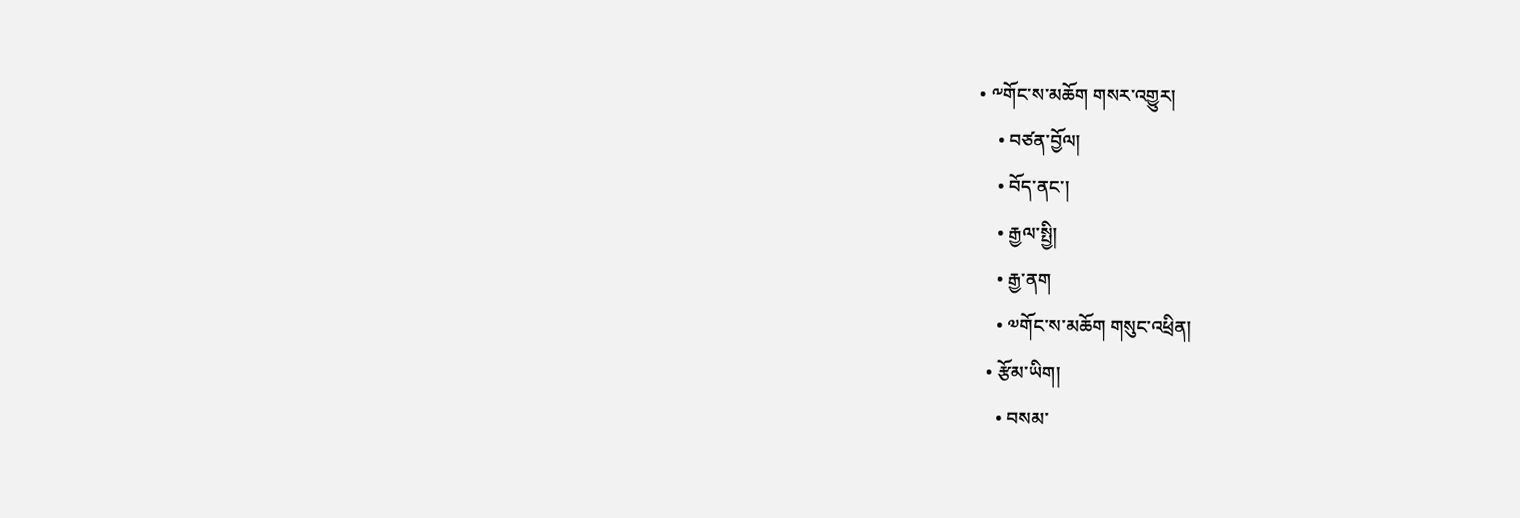• ༸གོང་ས་མཆོག གསར་འགྱུར།
    • བཙན་བྱོལ།
    • བོད་ནང་།
    • རྒྱལ་སྤྱི།
    • རྒྱ་ནག
    • ༧གོང་ས་མཆོག གསུང་འཕྲིན།
  • རྩོམ་ཡིག།
    • བསམ་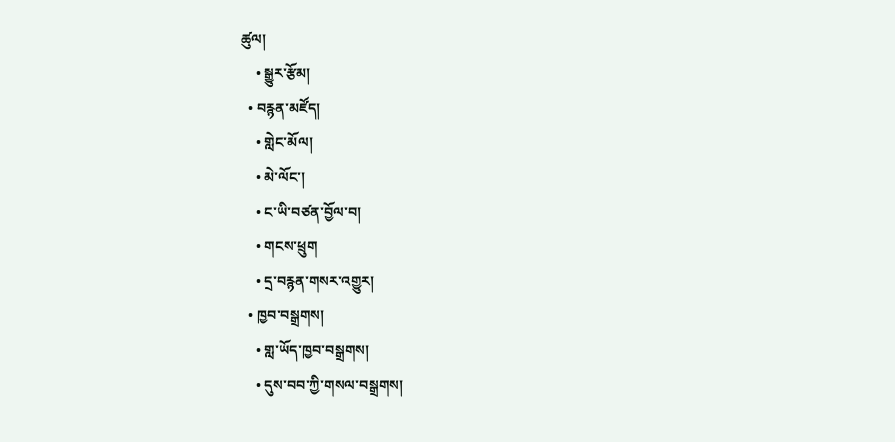ཚུལ།
    • སྒྱུར་རྩོམ།
  • བརྙན་མཛོད།
    • གླེང་མོལ།
    • མེ་ལོང་།
    • ང་ཡི་བཙན་བྱོལ་བ།
    • གངས་ཕྲུག
    • དྲ་བརྙན་གསར་འགྱུར།
  • ཁྱབ་བསྒྲགས།
    • གླ་ཡོད་ཁྱབ་བསྒྲགས།
    • དུས་བབ་ཀྱི་གསལ་བསྒྲགས།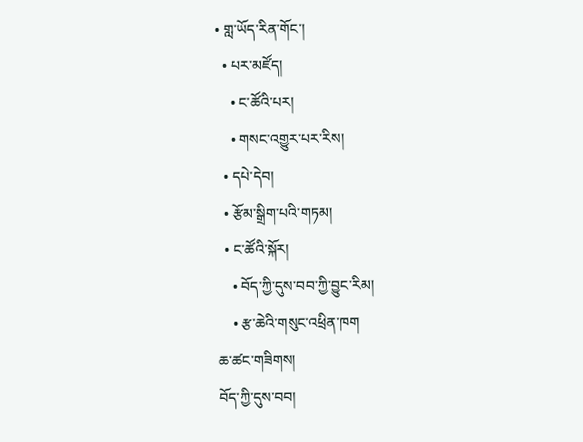• གླ་ཡོད་རིན་གོང་།
  • པར་མཛོད།
    • ང་ཚོའི་པར།
    • གསང་འགྱུར་པར་རིས།
  • དཔེ་དེབ།
  • རྩོམ་སྒྲིག་པའི་གཏམ།
  • ང་ཚོའི་སྐོར།
    • བོད་ཀྱི་དུས་བབ་ཀྱི་བྱུང་རིམ།
    • རྩ་ཆེའི་གསུང་འཕྲིན་ཁག
ཆ་ཚང་གཟིགས།
བོད་ཀྱི་དུས་བབ།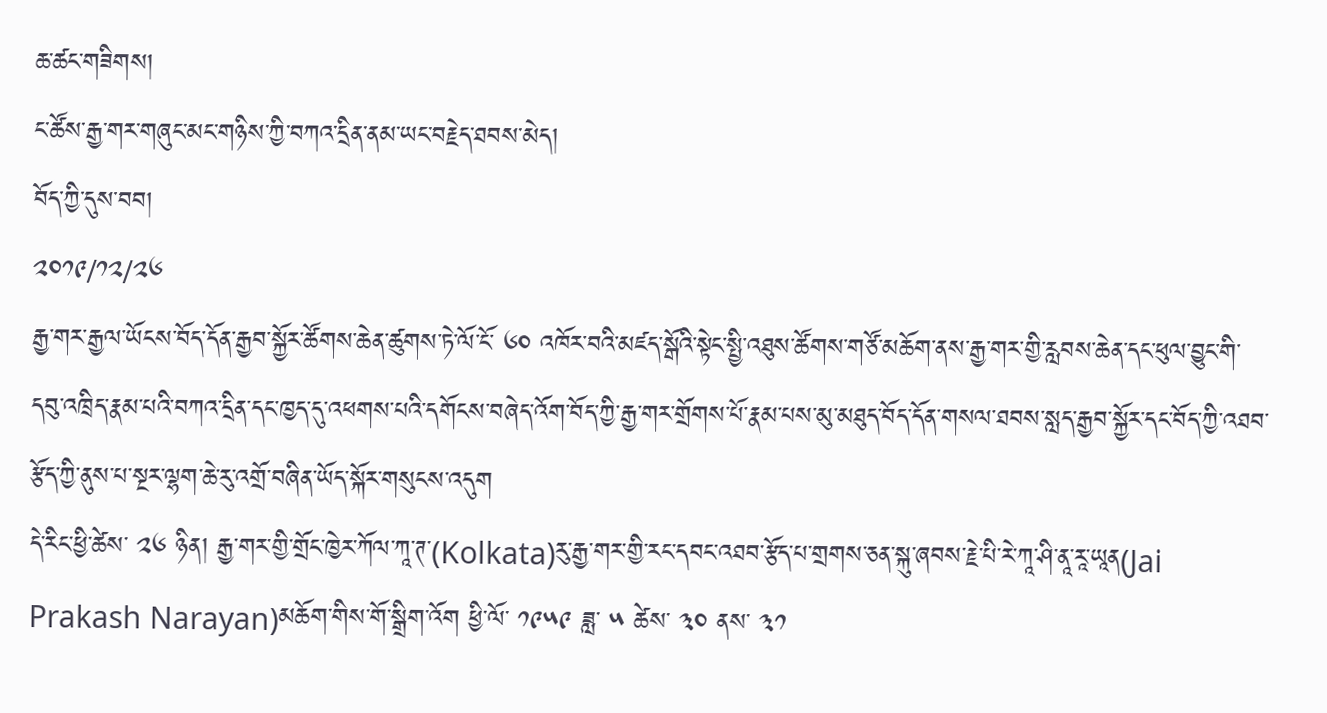ཆ་ཚང་གཟིགས།
ང་ཚོས་རྒྱ་གར་གཞུང་མང་གཉིས་ཀྱི་བཀའ་དྲིན་ནམ་ཡང་བརྗེད་ཐབས་མེད།
བོད་ཀྱི་དུས་བབ།
༢༠༡༩/༡༢/༢༦
རྒྱ་གར་རྒྱལ་ཡོངས་བོད་དོན་རྒྱབ་སྐྱོར་ཚོགས་ཆེན་ཚུགས་ཏེ་ལོ་ངོ་ ༦༠ འཁོར་བའི་མཛད་སྒོའི་སྟེང་སྤྱི་འཐུས་ཚོགས་གཙོ་མཆོག་ནས་རྒྱ་གར་གྱི་རླབས་ཆེན་དང་ཕུལ་བྱུང་གི་དབུ་འཁྲིད་རྣམ་པའི་བཀའ་དྲིན་དང་ཁྱད་དུ་འཕགས་པའི་དགོངས་བཞེད་འོག་བོད་ཀྱི་རྒྱ་གར་གྲོགས་པོ་རྣམ་པས་མུ་མཐུད་བོད་དོན་གསལ་ཐབས་སླད་རྒྱབ་སྐྱོར་དང་བོད་ཀྱི་འཐབ་རྩོད་ཀྱི་ནུས་པ་སྔར་ལྷག་ཆེ་རུ་འགྲོ་བཞིན་ཡོད་སྐོར་གསུངས་འདུག
དེ་རིང་ཕྱི་ཚེས་ ༢༦ ཉིན། རྒྱ་གར་གྱི་གྲོང་ཁྱེར་ཀོལ་ཀཱ་ཊ་(Kolkata)རུ་རྒྱ་གར་གྱི་རང་དབང་འཐབ་རྩོད་པ་གྲགས་ཅན་སྐུ་ཞབས་རྗེ་པི་རེ་ཀཱ་ཤི་ནཱ་རཱ་ཡཱན(Jai Prakash Narayan)མཆོག་གིས་གོ་སྒྲིག་འོག ཕྱི་ལོ་ ༡༩༥༩ ཟླ་ ༥ ཚེས་ ༣༠ ནས་ ༣༡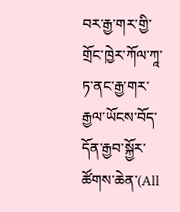བར་རྒྱ་གར་གྱི་གྲོང་ཁྱེར་ཀོལ་ཀཱ་ཏ་ནང་རྒྱ་གར་རྒྱལ་ཡོངས་བོད་དོན་རྒྱབ་སྐྱོར་ཚོགས་ཆེན་(All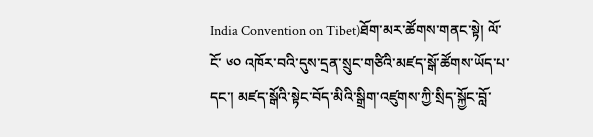India Convention on Tibet)ཐོག་མར་ཚོགས་གནང་སྟེ། ལོ་ངོ་ ༦༠ འཁོར་བའི་དུས་དྲན་སྲུང་གཙིའི་མཛད་སྒོ་ཚོགས་ཡོད་པ་དང་། མཛད་སྒོའི་སྟེང་བོད་མིའི་སྒྲིག་འཛུགས་ཀྱི་སྲིད་སྐྱོང་བློ་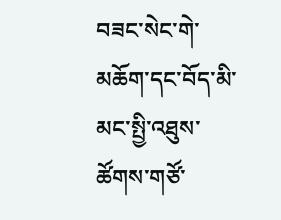བཟང་སེང་གེ་མཆོག་དང་བོད་མི་མང་སྤྱི་འཐུས་ཚོགས་གཙོ་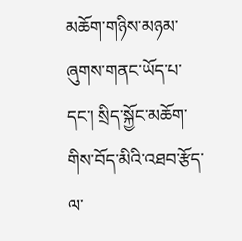མཆོག་གཉིས་མཉམ་ཞུགས་གནང་ཡོད་པ་དང་། སྲིད་སྐྱོང་མཆོག་གིས་བོད་མིའི་འཐབ་རྩོད་ལ་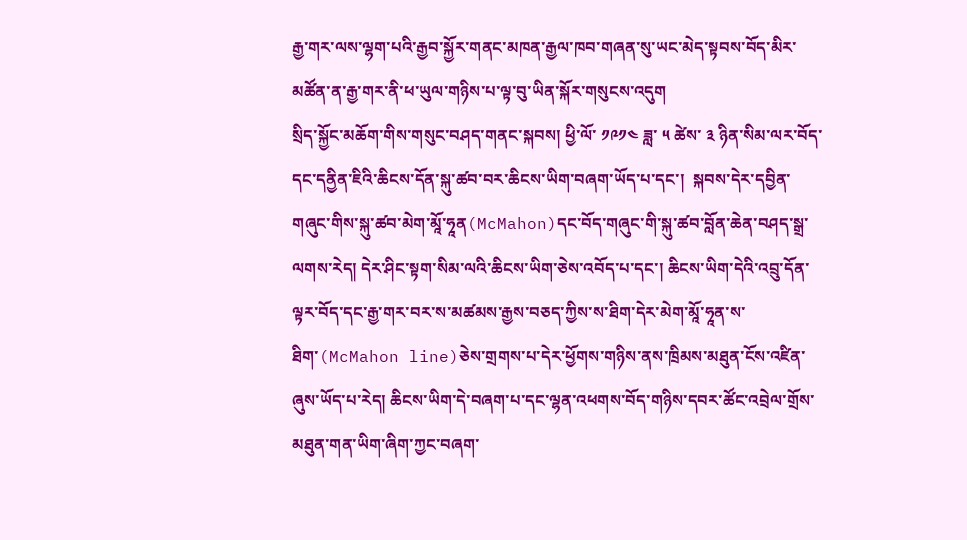རྒྱ་གར་ལས་ལྷག་པའི་རྒྱབ་སྐྱོར་གནང་མཁན་རྒྱལ་ཁབ་གཞན་སུ་ཡང་མེད་སྟབས་བོད་མིར་མཚོན་ན་རྒྱ་གར་ནི་ཕ་ཡུལ་གཉིས་པ་ལྟ་བུ་ཡིན་སྐོར་གསུངས་འདུག
སྲིད་སྐྱོང་མཆོག་གིས་གསུང་བཤད་གནང་སྐབས། ཕྱི་ལོ་ ༡༩༡༤ ཟླ་ ༥ ཚེས་ ༣ ཉིན་སིམ་ལར་བོད་དང་དནྱིན་ཇིའི་ཆིངས་དོན་སྐུ་ཚབ་བར་ཆིངས་ཡིག་བཞག་ཡོད་པ་དང་།  སྐབས་དེར་དབྱིན་གཞུང་གིས་སྐུ་ཚབ་མེག་མཱོ་ཧཱན(McMahon)དང་བོད་གཞུང་གི་སྐུ་ཚབ་བློན་ཆེན་བཤད་སྒྲ་ལགས་རེད། དེར་ཤིང་སྟག་སིམ་ལའི་ཆིངས་ཡིག་ཅེས་འབོད་པ་དང་། ཆིངས་ཡིག་དེའི་འབྲུ་དོན་ལྟར་བོད་དང་རྒྱ་གར་བར་ས་མཚམས་རྒྱས་བཅད་ཀྱིས་ས་ཐིག་དེར་མེག་མཱོ་ཧཱན་ས་ཐིག་(McMahon line)ཅེས་གྲགས་པ་དེར་ཕྱོགས་གཉིས་ནས་ཁྲིམས་མཐུན་ངོས་འཛིན་ཞུས་ཡོད་པ་རེད། ཆིངས་ཡིག་དེ་བཞག་པ་དང་ལྷན་འཕགས་བོད་གཉིས་དབར་ཚོང་འབྲེལ་གྲོས་མཐུན་གན་ཡིག་ཞིག་ཀྱང་བཞག་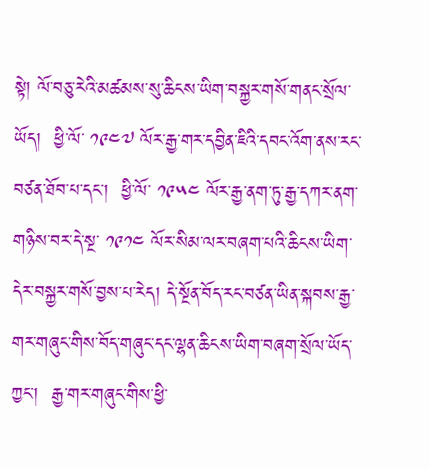སྟེ། ལོ་བཅུ་རེའི་མཚམས་སུ་ཆིངས་ཡིག་བསྐྱར་གསོ་གནང་སྲོལ་ཡོད།  ཕྱི་ལོ་ ༡༩༤༧ ལོར་རྒྱ་གར་དབྱིན་ཇིའི་དབང་འོག་ནས་རང་བཙན་ཐོབ་པ་དང་།  ཕྱི་ལོ་ ༡༩༥༤ ལོར་རྒྱ་ནག་ཏུ་རྒྱ་དཀར་ནག་གཉིས་བར་དེ་སྔ་ ༡༩༡༤ ལོར་སིམ་ལར་བཞག་པའི་ཆིངས་ཡིག་དེར་བསྐྱར་གསོ་བྱས་པ་རེད། དེ་སྔོན་བོད་རང་བཙན་ཡིན་སྐབས་རྒྱ་གར་གཞུང་གིས་བོད་གཞུང་དང་ལྷན་ཆིངས་ཡིག་བཞག་སྲོལ་ཡོད་ཀྱང་།  རྒྱ་གར་གཞུང་གིས་ཕྱི་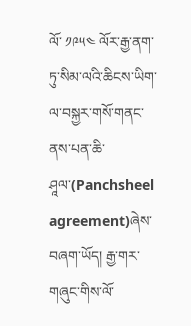ལོ་ ༡༩༥༤ ལོར་རྒྱ་ནག་ཏུ་སིམ་ལའི་ཆིངས་ཡིག་ལ་བསྐྱར་གསོ་གནང་ནས་པན་ཆི་ཤཱལ་(Panchsheel agreement)ཞེས་བཞག་ཡོད། རྒྱ་གར་གཞུང་གིས་ལོ་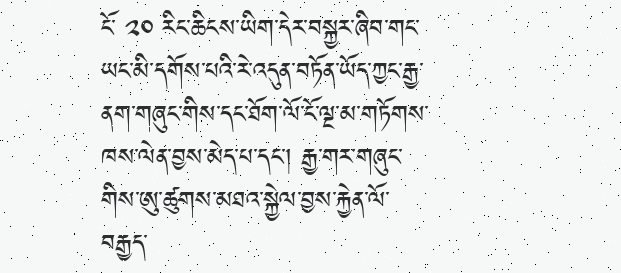ངོ་ ༢༠ རིང་ཆིངས་ཡིག་དེར་བསྐྱར་ཞིབ་གང་ཡང་མི་དགོས་པའི་རེ་འདུན་བཏོན་ཡོད་ཀྱང་རྒྱ་ནག་གཞུང་གིས་དང་ཐོག་ལོ་ངོ་ལྔ་མ་གཏོགས་ཁས་ལེན་བྱས་མེད་པ་དང་། རྒྱ་གར་གཞུང་གིས་ཨུ་ཚུགས་མཐའ་སྐྱེལ་བྱས་རྐྱེན་ལོ་བརྒྱད་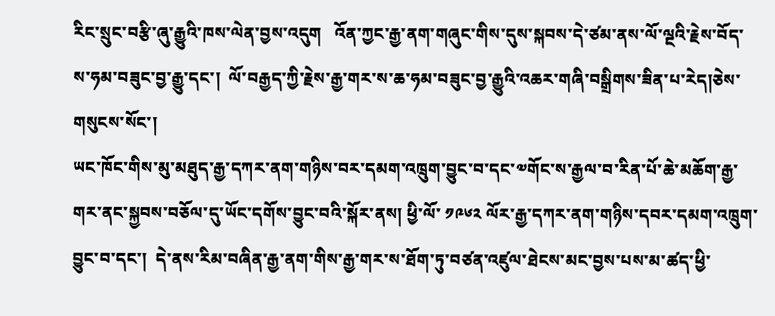རིང་སྲུང་བརྩི་ཞུ་རྒྱུའི་ཁས་ལེན་བྱས་འདུག   འོན་ཀྱང་རྒྱ་ནག་གཞུང་གིས་དུས་སྐབས་དེ་ཙམ་ནས་ལོ་ལྔའི་རྗེས་བོད་ས་ཧམ་བཟུང་བྱ་རྒྱུ་དང་།  ལོ་བརྒྱད་ཀྱི་རྗེས་རྒྱ་གར་ས་ཆ་ཧམ་བཟུང་བྱ་རྒྱུའི་འཆར་གཞི་བསྒྲིགས་ཟིན་པ་རེད།ཅེས་གསུངས་སོང་།
ཡང་ཁོང་གིས་མུ་མཐུད་རྒྱ་དཀར་ནག་གཉིས་བར་དམག་འཁྲུག་བྱུང་བ་དང་༧གོང་ས་རྒྱལ་བ་རིན་པོ་ཆེ་མཆོག་རྒྱ་གར་ནང་སྐྱབས་བཅོལ་དུ་ཡོང་དགོས་བྱུང་བའི་སྐོར་ནས། ཕྱི་ལོ་ ༡༩༦༢ ལོར་རྒྱ་དཀར་ནག་གཉིས་དབར་དམག་འཁྲུག་བྱུང་བ་དང་།  དེ་ནས་རིམ་བཞིན་རྒྱ་ནག་གིས་རྒྱ་གར་ས་ཐོག་ཏུ་བཙན་འཛུལ་ཐེངས་མང་བྱས་པས་མ་ཚད་ཕྱི་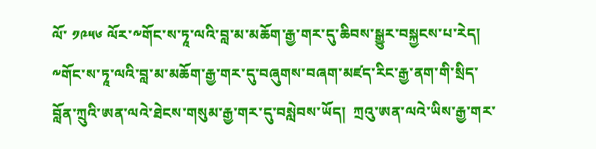ལོ་ ༡༩༥༦ ལོར་༸གོང་ས་ཏཱ་ལའི་བླ་མ་མཆོག་རྒྱ་གར་དུ་ཆིབས་སྒྱུར་བསྐྱངས་པ་རེད། ༸གོང་ས་ཏཱ་ལའི་བླ་མ་མཆོག་རྒྱ་གར་དུ་བཞུགས་བཞག་མཛད་རིང་རྒྱ་ནག་གི་སྲིད་བློན་ཀྲུའི་ཨན་ལའེ་ཐེངས་གསུམ་རྒྱ་གར་དུ་བསླེབས་ཡོད།  ཀྲའུ་ཨན་ལའེ་ཡིས་རྒྱ་གར་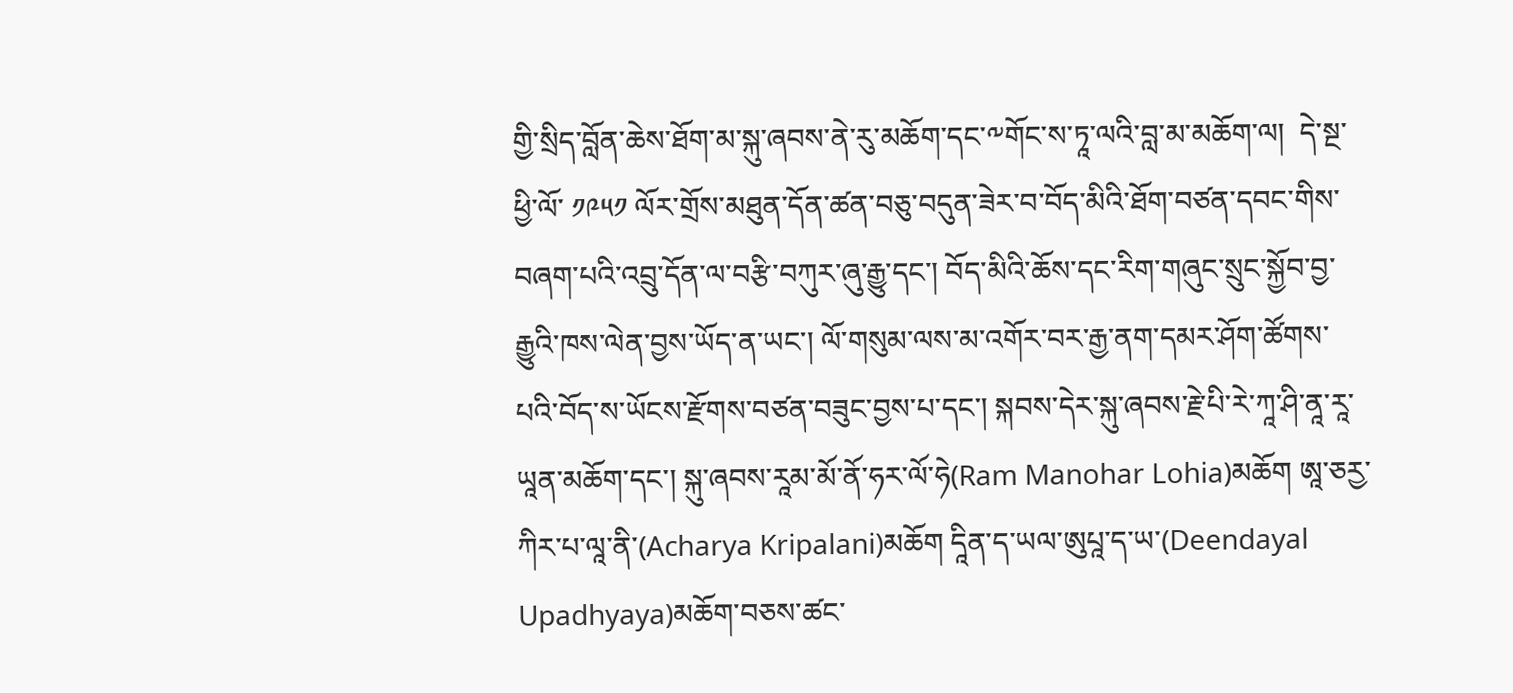གྱི་སྲིད་བློན་ཆེས་ཐོག་མ་སྐུ་ཞབས་ནེ་རུ་མཆོག་དང་༸གོང་ས་ཏཱ་ལའི་བླ་མ་མཆོག་ལ།  དེ་སྔ་ཕྱི་ལོ་ ༡༩༥༡ ལོར་གྲོས་མཐུན་དོན་ཚན་བཅུ་བདུན་ཟེར་བ་བོད་མིའི་ཐོག་བཙན་དབང་གིས་བཞག་པའི་འབྲུ་དོན་ལ་བརྩི་བཀུར་ཞུ་རྒྱུ་དང་། བོད་མིའི་ཆོས་དང་རིག་གཞུང་སྲུང་སྐྱོབ་བྱ་རྒྱུའི་ཁས་ལེན་བྱས་ཡོད་ན་ཡང་། ལོ་གསུམ་ལས་མ་འགོར་བར་རྒྱ་ནག་དམར་ཤོག་ཚོགས་པའི་བོད་ས་ཡོངས་རྫོགས་བཙན་བཟུང་བྱས་པ་དང་། སྐབས་དེར་སྐུ་ཞབས་རྗེ་པི་རེ་ཀཱ་ཤི་ནཱ་རཱ་ཡཱན་མཆོག་དང་། སྐུ་ཞབས་རཱམ་མོ་ནོ་ཧར་ལོ་ཧེ(Ram Manohar Lohia)མཆོག ཨཱ་ཅརྱ་ཀིར་པ་ལཱ་ནི་(Acharya Kripalani)མཆོག དཱིན་ད་ཡལ་ཨུཔཱ་ད་ཡ་(Deendayal Upadhyaya)མཆོག་བཅས་ཚང་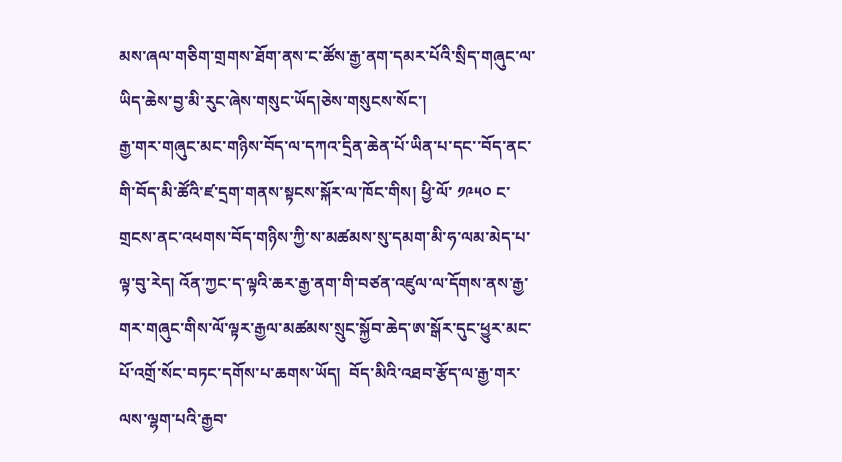མས་ཞལ་གཅིག་གྲགས་ཐོག་ནས་ང་ཚོས་རྒྱ་ནག་དམར་པོའི་སྲིད་གཞུང་ལ་ཡིད་ཆེས་བྱ་མི་རུང་ཞེས་གསུང་ཡོད།ཅེས་གསུངས་སོང་།
རྒྱ་གར་གཞུང་མང་གཉིས་བོད་ལ་དཀའ་དྲིན་ཆེན་པོ་ཡིན་པ་དང་་བོད་ནང་གི་བོད་མི་ཚོའི་ཛ་དྲག་གནས་སྟངས་སྐོར་ལ་ཁོང་གིས། ཕྱི་ལོ་ ༡༩༥༠ ང་གྲངས་ནང་འཕགས་བོད་གཉིས་ཀྱི་ས་མཚམས་སུ་དམག་མི་ཧ་ལམ་མེད་པ་ལྟ་བུ་རེད། འོན་ཀྱང་ད་ལྟའི་ཆར་རྒྱ་ནག་གི་བཙན་འཛུལ་ལ་དོགས་ནས་རྒྱ་གར་གཞུང་གིས་ལོ་ལྟར་རྒྱལ་མཚམས་སྲུང་སྐྱོབ་ཆེད་ཨ་སྒོར་དུང་ཕྱུར་མང་པོ་འགྲོ་སོང་བཏང་དགོས་པ་ཆགས་ཡོད།  བོད་མིའི་འཐབ་རྩོད་ལ་རྒྱ་གར་ལས་ལྷག་པའི་རྒྱབ་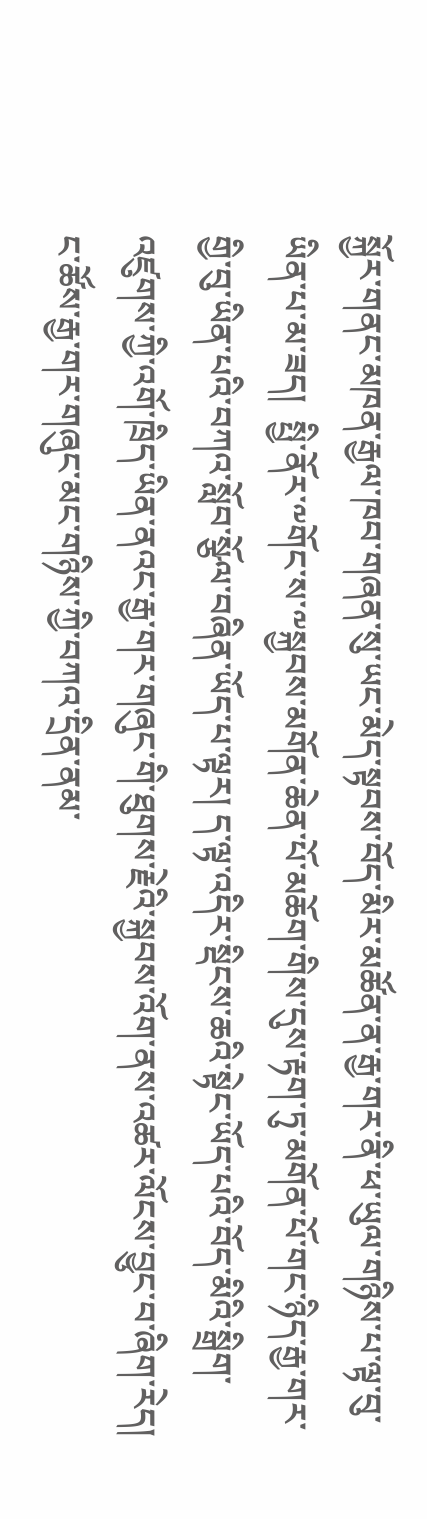སྐྱོར་གནང་མཁན་རྒྱལ་ཁབ་གཞན་སུ་ཡང་མེད་སྟབས་བོད་མིར་མཚོན་ན་རྒྱ་གར་ནི་ཕ་ཡུལ་གཉིས་པ་ལྟ་བུ་ཡིན་པ་མ་ཟད།  སྤྱི་ནོར་༸གོང་ས་༸སྐྱབས་མགོན་ཆེན་པོ་མཆོག་གིས་དུས་རྟག་ཏུ་མགོན་པོ་གང་ཉིད་རྒྱ་གར་གྱི་བུ་ཡིན་པའི་བཀའ་སློབ་སྩོལ་བཞིན་ཡོད་པ་ལྟར། ད་ལྟ་འདིར་སྡིངས་ཆའི་སྟེང་ཡོད་པའི་བོད་མིའི་སྒྲིག་འཛུགས་ཀྱི་འགོ་ཁྲིད་ཡིན་ནའང་རྒྱ་གར་གཞུང་གི་ཐུགས་རྗེའི་སྐྱབས་འོག་ནས་འཚར་ལོངས་བྱུང་བ་ཞིག་རེད། ང་ཚོས་རྒྱ་གར་གཞུང་མང་གཉིས་ཀྱི་བཀའ་དྲིན་ནམ་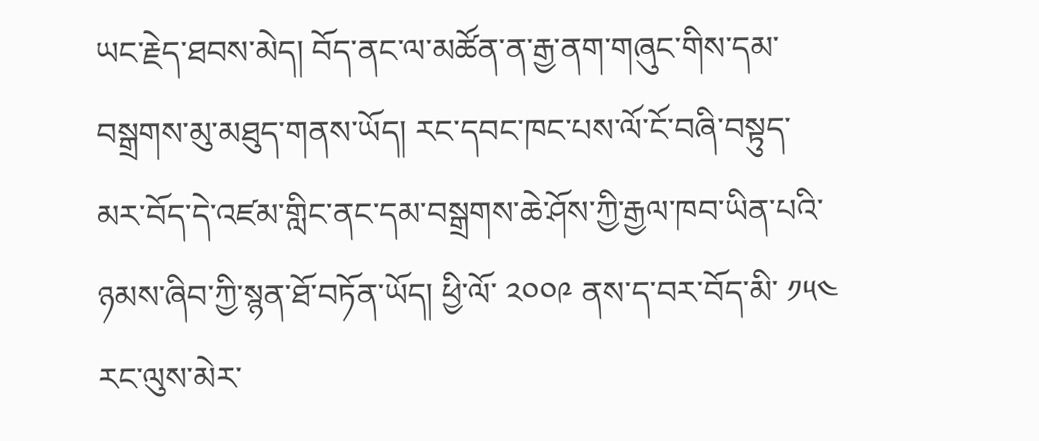ཡང་རྗེད་ཐབས་མེད། བོད་ནང་ལ་མཚོན་ན་རྒྱ་ནག་གཞུང་གིས་དམ་བསྒྲགས་མུ་མཐུད་གནས་ཡོད། རང་དབང་ཁང་པས་ལོ་ངོ་བཞི་བསྟུད་མར་བོད་དེ་འཛམ་གླིང་ནང་དམ་བསྒྲགས་ཆེ་ཤོས་ཀྱི་རྒྱལ་ཁབ་ཡིན་པའི་ཉམས་ཞིབ་ཀྱི་སྙན་ཐོ་བཏོན་ཡོད། ཕྱི་ལོ་ ༢༠༠༩ ནས་ད་བར་བོད་མི་ ༡༥༤ རང་ལུས་མེར་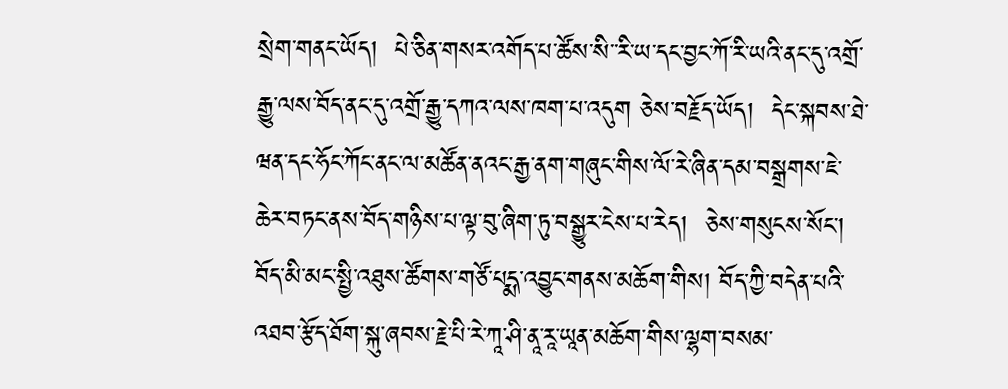སྲེག་གནང་ཡོད།  པེ་ཅིན་གསར་འགོད་པ་ཚོས་སི་་རི་ཡ་དང་བྱང་ཀོ་རི་ཡའི་ནང་དུ་འགྲོ་རྒྱུ་ལས་བོད་ནང་དུ་འགྲོ་རྒྱུ་དཀའ་ལས་ཁག་པ་འདུག ཅེས་བརྗོད་ཡོད།  དེང་སྐབས་ཐེ་ཝན་དང་ཧོང་ཀོང་ནང་ལ་མཚོན་ནའང་རྒྱ་ནག་གཞུང་གིས་ལོ་རེ་ཞིན་དམ་བསྒྲགས་ཇེ་ཆེར་བཏང་ནས་བོད་གཉིས་པ་ལྟ་བུ་ཞིག་ཏུ་བསྒྱུར་ངེས་པ་རེད།  ཅེས་གསུངས་སོང་།
བོད་མི་མང་སྤྱི་འཐུས་ཚོགས་གཙོ་པདྨ་འབྱུང་གནས་མཆོག་གིས། བོད་ཀྱི་བདེན་པའི་འཐབ་རྩོད་ཐོག་སྐུ་ཞབས་རྗེ་པི་རེ་ཀཱ་ཤི་ནཱ་རཱ་ཡཱན་མཆོག་གིས་ལྷག་བསམ་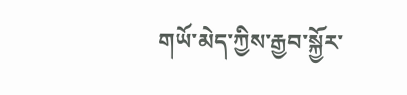གཡོ་མེད་ཀྱིས་རྒྱབ་སྐྱོར་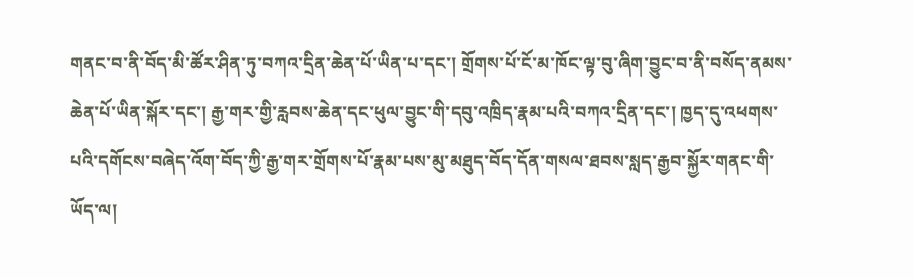གནང་བ་ནི་བོད་མི་ཚོར་ཤིན་ཏུ་བཀའ་དྲིན་ཆེན་པོ་ཡིན་པ་དང་། གྲོགས་པོ་ངོ་མ་ཁོང་ལྟ་བུ་ཞིག་བྱུང་བ་ནི་བསོད་ནམས་ཆེན་པོ་ཡིན་སྐོར་དང་། རྒྱ་གར་གྱི་རླབས་ཆེན་དང་ཕུལ་བྱུང་གི་དབུ་འཁྲིད་རྣམ་པའི་བཀའ་དྲིན་དང་། ཁྱད་དུ་འཕགས་པའི་དགོངས་བཞེད་འོག་བོད་ཀྱི་རྒྱ་གར་གྲོགས་པོ་རྣམ་པས་མུ་མཐུད་བོད་དོན་གསལ་ཐབས་སླད་རྒྱབ་སྐྱོར་གནང་གི་ཡོད་ལ།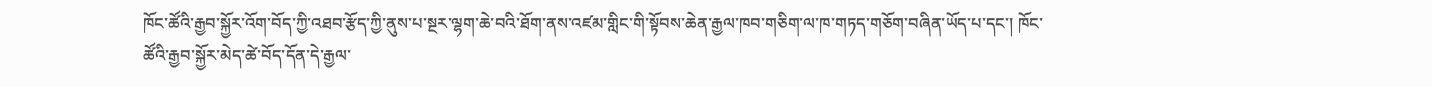ཁོང་ཚོའི་རྒྱབ་སྐྱོར་འོག་བོད་ཀྱི་འཐབ་རྩོད་ཀྱི་ནུས་པ་སྔར་ལྷག་ཆེ་བའི་ཐོག་ནས་འཛམ་གླིང་གི་སྟོབས་ཆེན་རྒྱལ་ཁབ་གཅིག་ལ་ཁ་གཏད་གཅོག་བཞིན་ཡོད་པ་དང་། ཁོང་ཚོའི་རྒྱབ་སྐྱོར་མེད་ཚེ་བོད་དོན་དེ་རྒྱལ་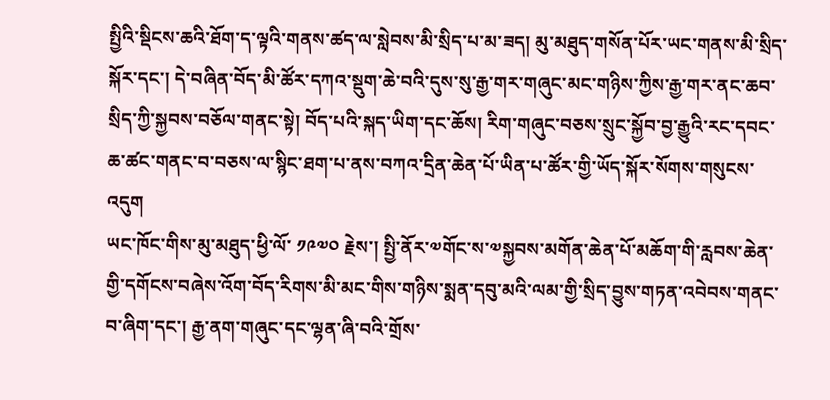སྤྱིའི་སྡིངས་ཆའི་ཐོག་ད་ལྟའི་གནས་ཚད་ལ་སླེབས་མི་སྲིད་པ་མ་ཟད། མུ་མཐུད་གསོན་པོར་ཡང་གནས་མི་སྲིད་སྐོར་དང་། དེ་བཞིན་བོད་མི་ཚོར་དཀའ་སྡུག་ཆེ་བའི་དུས་སུ་རྒྱ་གར་གཞུང་མང་གཉིས་ཀྱིས་རྒྱ་གར་ནང་ཆབ་སྲིད་ཀྱི་སྐྱབས་བཅོལ་གནང་སྟེ། བོད་པའི་སྐད་ཡིག་དང་ཆོས། རིག་གཞུང་བཅས་སྲུང་སྐྱོབ་བྱ་རྒྱུའི་རང་དབང་ཆ་ཚང་གནང་བ་བཅས་ལ་སྙིང་ཐག་པ་ནས་བཀའ་དྲིན་ཆེན་པོ་ཡིན་པ་ཚོར་གྱི་ཡོད་སྐོར་སོགས་གསུངས་འདུག
ཡང་ཁོང་གིས་མུ་མཐུད་ཕྱི་ལོ་ ༡༩༧༠ རྗེས་། སྤྱི་ནོར་༧གོང་ས་༧སྐྱབས་མགོན་ཆེན་པོ་མཆོག་གི་རླབས་ཆེན་གྱི་དགོངས་བཞེས་འོག་བོད་རིགས་མི་མང་གིས་གཉིས་སྨན་དབུ་མའི་ལམ་གྱི་སྲིད་བྱུས་གཏན་འབེབས་གནང་བ་ཞིག་དང་། རྒྱ་ནག་གཞུང་དང་ལྷན་ཞི་བའི་གྲོས་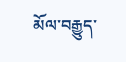མོལ་བརྒྱུད་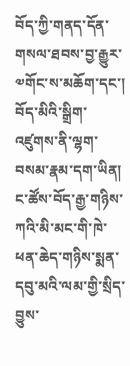བོད་ཀྱི་གནད་དོན་གསལ་ཐབས་བྱ་རྒྱུར་༧གོང་ས་མཆོག་དང་། བོད་མིའི་སྒྲིག་འཛུགས་ནི་ལྷག་བསམ་རྣམ་དག་ཡིན། ང་ཚོས་བོད་རྒྱ་གཉིས་ཀའི་མི་མང་གི་ཁེ་ཕན་ཆེད་གཉིས་སྨན་དབུ་མའི་ལམ་གྱི་སྲིད་བྱུས་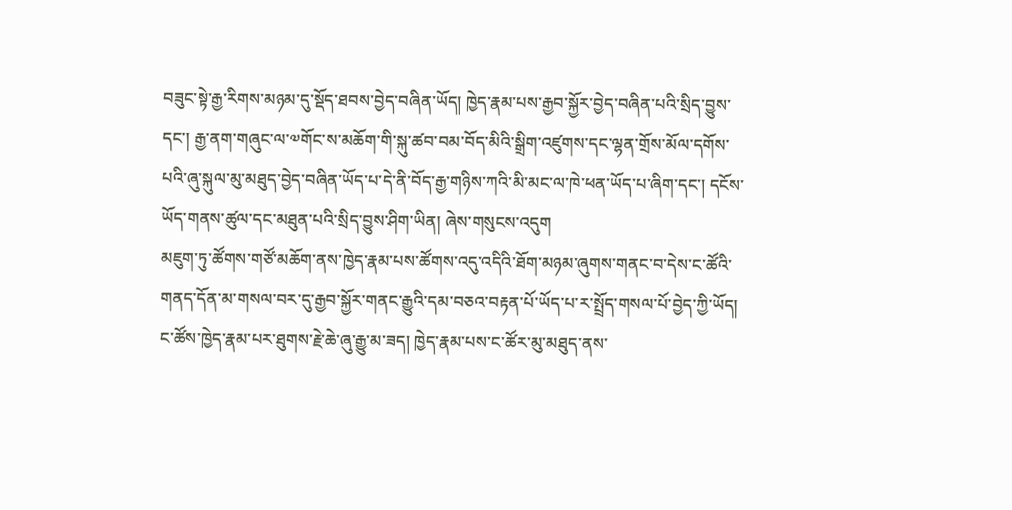བཟུང་སྟེ་རྒྱ་རིགས་མཉམ་དུ་སྡོད་ཐབས་བྱེད་བཞིན་ཡོད། ཁྱེད་རྣམ་པས་རྒྱབ་སྐྱོར་བྱེད་བཞིན་པའི་སྲིད་བྱུས་དང་། རྒྱ་ནག་གཞུང་ལ་༧གོང་ས་མཆོག་གི་སྐུ་ཚབ་བམ་བོད་མིའི་སྒྲིག་འཛུགས་དང་ལྷན་གྲོས་མོལ་དགོས་པའི་ཞུ་སྐུལ་མུ་མཐུད་བྱེད་བཞིན་ཡོད་པ་དེ་ནི་བོད་རྒྱ་གཉིས་ཀའི་མི་མང་ལ་ཁེ་ཕན་ཡོད་པ་ཞིག་དང་། དངོས་ཡོད་གནས་ཚུལ་དང་མཐུན་པའི་སྲིད་བྱུས་ཤིག་ཡིན། ཞེས་གསུངས་འདུག
མཇུག་ཏུ་ཚོགས་གཙོ་མཆོག་ནས་ཁྱེད་རྣམ་པས་ཚོགས་འདུ་འདིའི་ཐོག་མཉམ་ཞུགས་གནང་བ་དེས་ང་ཚོའི་གནད་དོན་མ་གསལ་བར་དུ་རྒྱབ་སྐྱོར་གནང་རྒྱུའི་དམ་བཅའ་བརྟན་པོ་ཡོད་པ་ར་སྤྲོད་གསལ་པོ་བྱེད་ཀྱི་ཡོད། ང་ཚོས་ཁྱེད་རྣམ་པར་ཐུགས་རྗེ་ཆེ་ཞུ་རྒྱུ་མ་ཟད། ཁྱེད་རྣམ་པས་ང་ཚོར་མུ་མཐུད་ནས་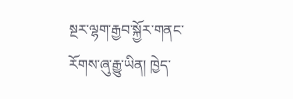སྔར་ལྷག་རྒྱབ་སྐྱོར་གནང་རོགས་ཞུ་རྒྱུ་ཡིན། ཁྱེད་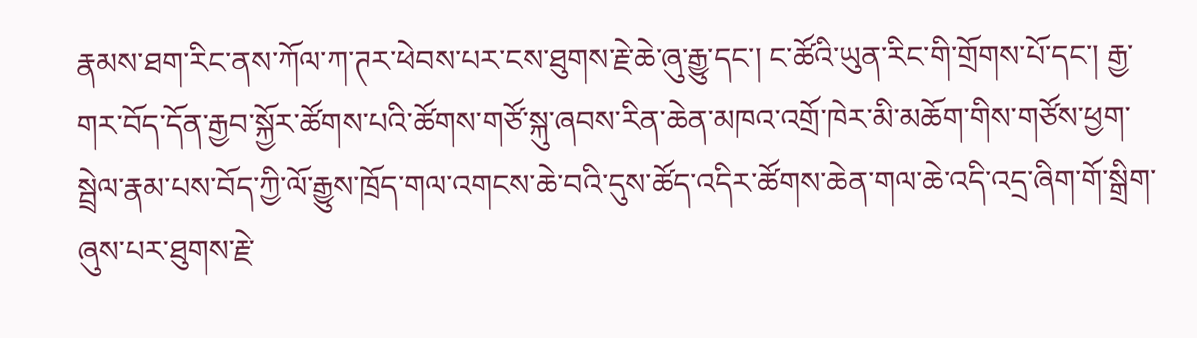རྣམས་ཐག་རིང་ནས་ཀོལ་ཀ་ཊར་ཕེབས་པར་ངས་ཐུགས་རྗེ་ཆེ་ཞུ་རྒྱུ་དང་། ང་ཚོའི་ཡུན་རིང་གི་གྲོགས་པོ་དང་། རྒྱ་གར་བོད་དོན་རྒྱབ་སྐྱོར་ཚོགས་པའི་ཚོགས་གཙོ་སྐུ་ཞབས་རིན་ཆེན་མཁའ་འགྲོ་ཁེར་མི་མཆོག་གིས་གཙོས་ཕྱག་སྦྲེལ་རྣམ་པས་བོད་ཀྱི་ལོ་རྒྱུས་ཁྲོད་གལ་འགངས་ཆེ་བའི་དུས་ཚོད་འདིར་ཚོགས་ཆེན་གལ་ཆེ་འདི་འདྲ་ཞིག་གོ་སྒྲིག་ཞུས་པར་ཐུགས་རྗེ་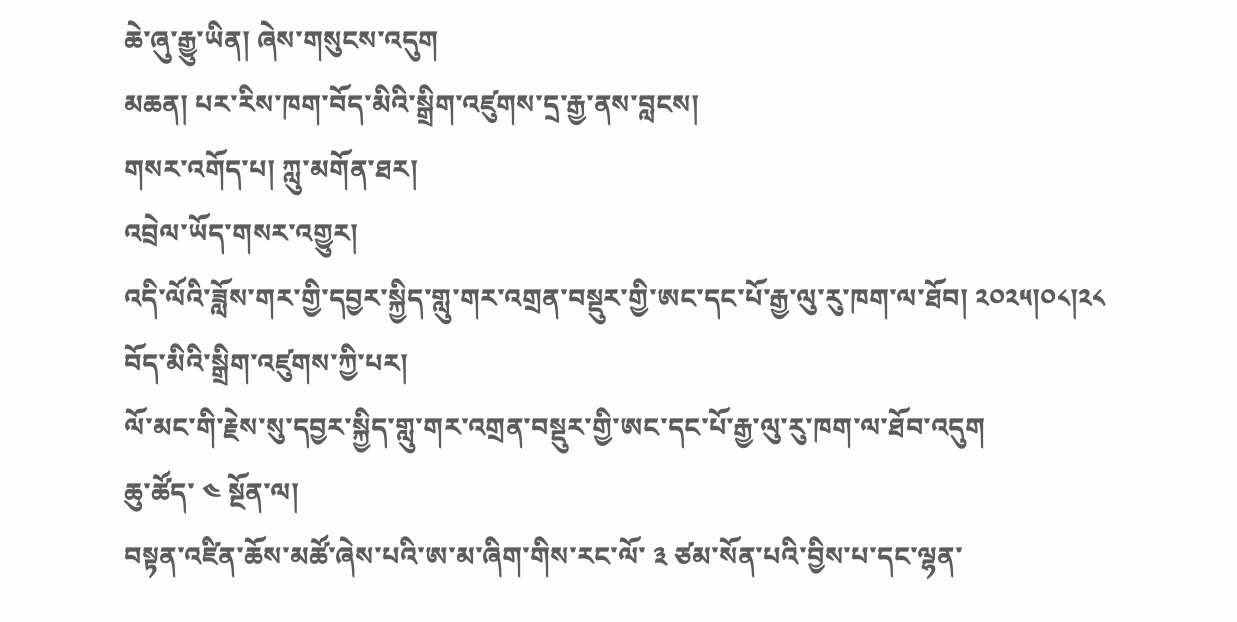ཆེ་ཞུ་རྒྱུ་ཡིན། ཞེས་གསུངས་འདུག
མཆན། པར་རིས་ཁག་བོད་མིའི་སྒྲིག་འཛུགས་དྲ་རྒྱ་ནས་བླངས།
གསར་འགོད་པ། ཀླུ་མགོན་ཐར།
འབྲེལ་ཡོད་གསར་འགྱུར།
འདི་ལོའི་ཟློས་གར་གྱི་དབྱར་སྐྱིད་གླུ་གར་འགྲན་བསྡུར་གྱི་ཨང་དང་པོ་རྒྱ་ལུ་རུ་ཁག་ལ་ཐོབ། ༢༠༢༥།༠༨།༢༨ བོད་མིའི་སྒྲིག་འཛུགས་ཀྱི་པར།
ལོ་མང་གི་རྗེས་སུ་དབྱར་སྐྱིད་གླུ་གར་འགྲན་བསྡུར་གྱི་ཨང་དང་པོ་རྒྱ་ལུ་རུ་ཁག་ལ་ཐོབ་འདུག
ཆུ་ཚོད་ ༤ སྔོན་ལ།
བསྟན་འཛིན་ཆོས་མཚོ་ཞེས་པའི་ཨ་མ་ཞིག་གིས་རང་ལོ་ ༣ ཙམ་སོན་པའི་བྱིས་པ་དང་ལྷན་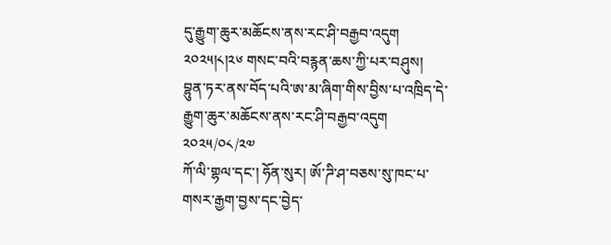དུ་རྒྱུག་ཆུར་མཆོངས་ནས་རང་ཤི་བརྒྱབ་འདུག  ༢༠༢༥།༨།༢༦ གསང་བའི་བརྙན་ཆས་ཀྱི་པར་བཤུས།
བྷུན་ཏར་ནས་བོད་པའི་ཨ་མ་ཞིག་གིས་བྱིས་པ་འཁྲིད་དེ་རྒྱུག་ཆུར་མཆོངས་ནས་རང་ཤི་བརྒྱབ་འདུག
༢༠༢༥/༠༨/༢༧
ཀོ་ལི་གྷལ་དང་། ཧོན་སུར། ཨོ་ཌི་ཤ་བཅས་སུ་ཁང་པ་གསར་རྒྱག་བྱས་དང་བྱེད་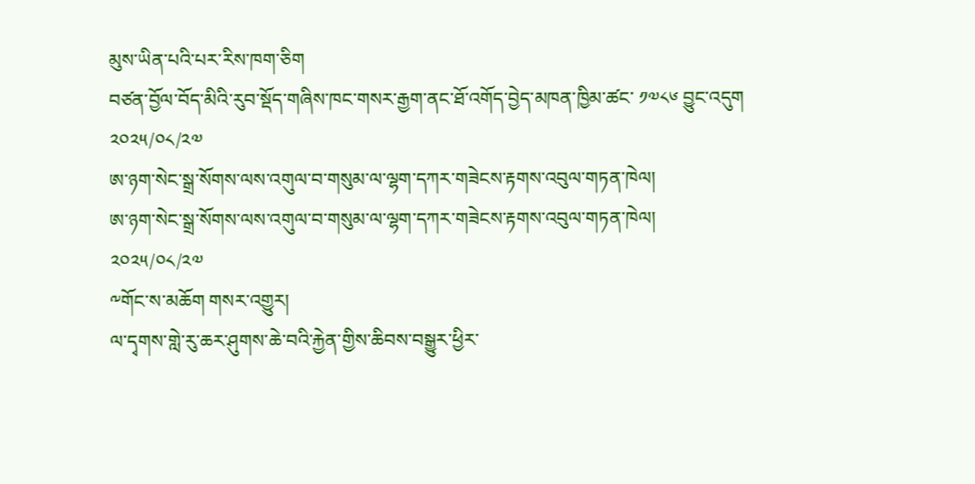མུས་ཡིན་པའི་པར་རིས་ཁག་ཅིག
བཙན་བྱོལ་བོད་མིའི་རུབ་སྡོད་གཞིས་ཁང་གསར་རྒྱག་ནང་ཐོ་འགོད་བྱེད་མཁན་ཁྱིམ་ཚང་ ༡༧༨༦ བྱུང་འདུག
༢༠༢༥/༠༨/༢༧
ཨ་ཉག་སེང་སྒྲ་སོགས་ལས་འགུལ་བ་གསུམ་ལ་ལྷག་དཀར་གཟེངས་རྟགས་འབུལ་གཏན་ཁེལ།
ཨ་ཉག་སེང་སྒྲ་སོགས་ལས་འགུལ་བ་གསུམ་ལ་ལྷག་དཀར་གཟེངས་རྟགས་འབུལ་གཏན་ཁེལ།
༢༠༢༥/༠༨/༢༧
༸གོང་ས་མཆོག གསར་འགྱུར།
ལ་དྭགས་གླེ་རུ་ཆར་ཤུགས་ཆེ་བའི་རྐྱེན་གྱིས་ཆིབས་བསྒྱུར་ཕྱིར་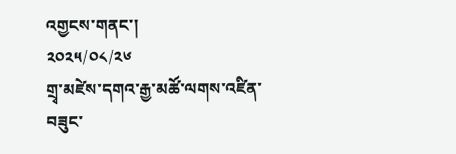འགྱངས་གནང་།
༢༠༢༥/༠༨/༢༦
གྲྭ་མཛེས་དགའ་རྒྱ་མཚོ་ལགས་འཛིན་བཟུང་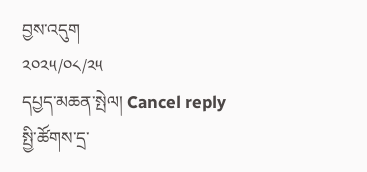བྱས་འདུག
༢༠༢༥/༠༨/༢༥
དཔྱད་མཆན་སྤེལ། Cancel reply
སྤྱི་ཚོགས་དྲ་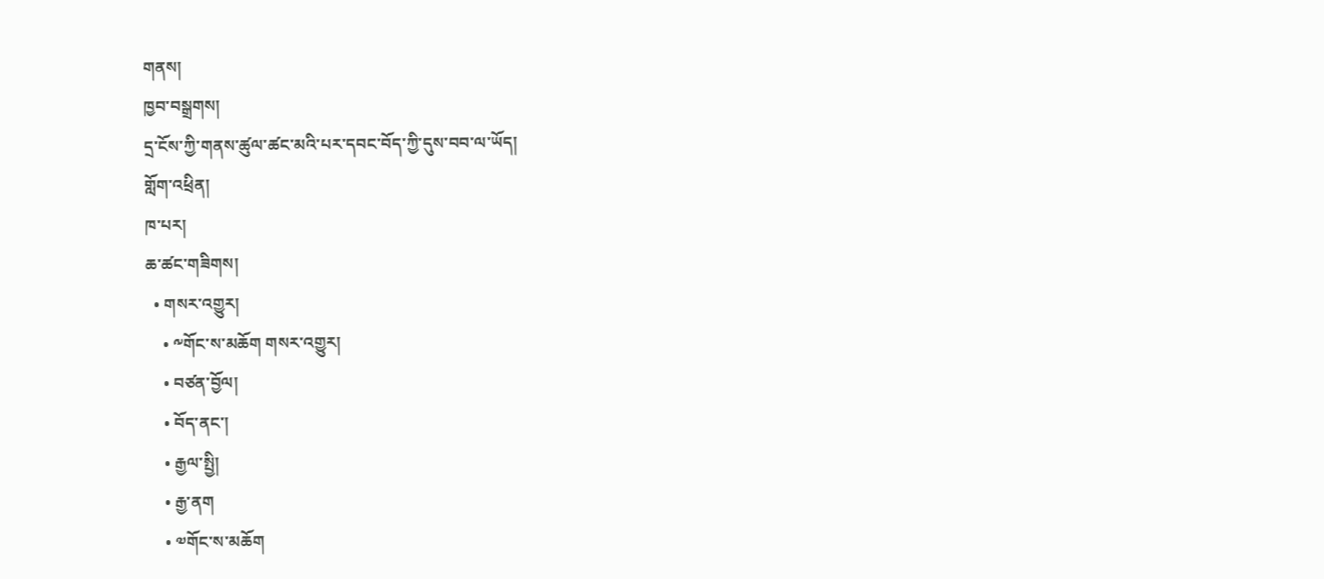གནས།
ཁྱབ་བསྒྲགས།
དྲ་ངོས་ཀྱི་གནས་ཚུལ་ཚང་མའི་པར་དབང་བོད་ཀྱི་དུས་བབ་ལ་ཡོད།
གློག་འཕྲིན།
ཁ་པར།
ཆ་ཚང་གཟིགས།
  • གསར་འགྱུར།
    • ༸གོང་ས་མཆོག གསར་འགྱུར།
    • བཙན་བྱོལ།
    • བོད་ནང་།
    • རྒྱལ་སྤྱི།
    • རྒྱ་ནག
    • ༧གོང་ས་མཆོག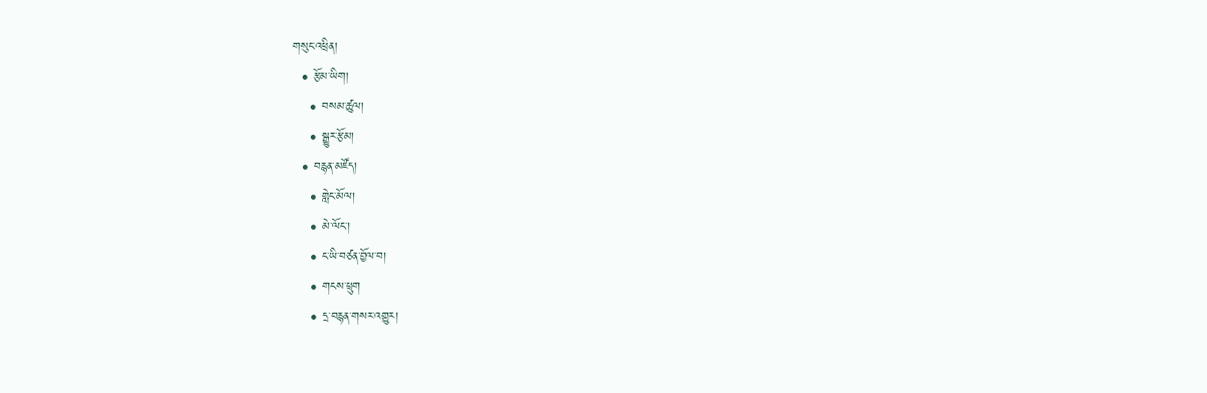གསུང་འཕྲིན།
  • རྩོམ་ཡིག།
    • བསམ་ཚུལ།
    • སྒྱུར་རྩོམ།
  • བརྙན་མཛོད།
    • གླེང་མོལ།
    • མེ་ལོང་།
    • ང་ཡི་བཙན་བྱོལ་བ།
    • གངས་ཕྲུག
    • དྲ་བརྙན་གསར་འགྱུར།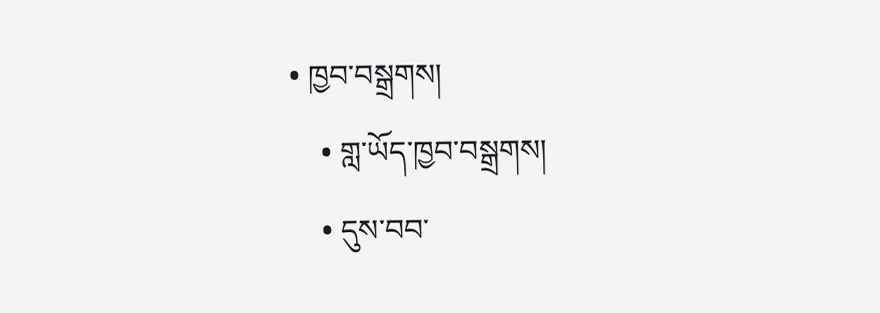• ཁྱབ་བསྒྲགས།
    • གླ་ཡོད་ཁྱབ་བསྒྲགས།
    • དུས་བབ་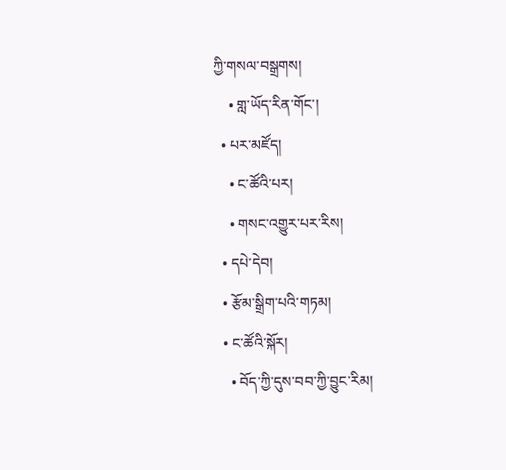ཀྱི་གསལ་བསྒྲགས།
    • གླ་ཡོད་རིན་གོང་།
  • པར་མཛོད།
    • ང་ཚོའི་པར།
    • གསང་འགྱུར་པར་རིས།
  • དཔེ་དེབ།
  • རྩོམ་སྒྲིག་པའི་གཏམ།
  • ང་ཚོའི་སྐོར།
    • བོད་ཀྱི་དུས་བབ་ཀྱི་བྱུང་རིམ།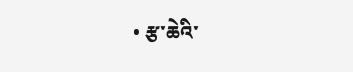• རྩ་ཆེའི་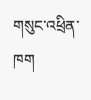གསུང་འཕྲིན་ཁག